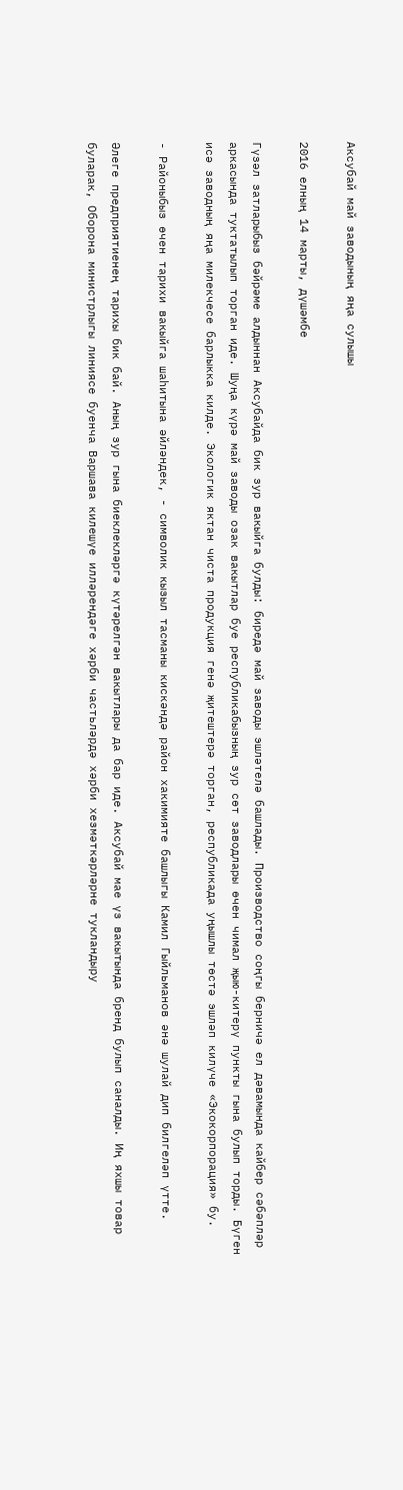Аксубай май заводының яңа сулышы

2016 елның 14 марты, дүшәмбе

Гүзәл затларыбыз бәйрәме алдыннан Аксубайда бик зур вакыйга булды: биредә май заводы эшләтелә башлады. Производство соңгы берничә ел дәвамында кайбер сәбәпләр аркасында туктатылып торган иде. Шуңа күрә май заводы озак вакытлар буе республикабызның зур сөт заводлары өчен чимал җыю-китерү пункты гына булып торды. Бүген исә заводның яңа милекчесе барлыкка килде. Экологик яктан чиста продукция генә җитештерә торган, республикада уңышлы төстә эшләп килүче «Экокорпорация» бу.

- Районыбыз өчен тарихи вакыйга шаһитына әйләндек, - символик кызыл тасманы кискәндә район хакимияте башлыгы Камил Гыйльманов әнә шулай дип билгеләп үтте.

Әлеге предприятиенең тарихы бик бай. Аның зур гына биеклекләргә күтәрелгән вакытлары да бар иде. Аксубай мае үз вакытында бренд булып саналды. Иң яхшы товар буларак, Оборона министрлыгы линиясе буенча Варшава килешүе илләрендәге хәрби частьләрдә хәрби хезмәткәрләрне тукландыру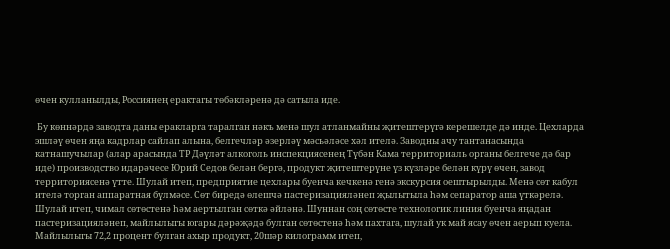өчен кулланылды, Россиянең ерактагы төбәкләренә дә сатыла иде.

 Бу көннәрдә заводта даны еракларга таралган нәкъ менә шул атланмайны җитештерүгә керешелде дә инде. Цехларда эшләү өчен яңа кадрлар сайлап алына, белгечләр әзерләү мәсьәләсе хәл ителә. Заводны ачу тантанасында катнашучылар (алар арасында ТР Дәүләт алкоголь инспекциясенең Түбән Кама территориаль органы белгече дә бар иде) производство идарәчесе Юрий Седов белән бергә, продукт җитештерүне үз күзләре белән күрү өчен, завод территориясенә үтте. Шулай итеп, предприятие цехлары буенча кечкенә генә экскурсия оештырылды. Менә сөт кабул ителә торган аппаратная бүлмәсе. Сөт биредә өлешчә пастеризацияләнеп җылытыла һәм сепаратор аша үткәрелә. Шулай итеп, чимал сөтөстенә һәм аертылган сөткә әйләнә. Шуннан соң сөтөсте технологик линия буенча яңадан пастеризацияләнеп, майлылыгы югары дәрәҗәдә булган сөтөстенә һәм пахтага, шулай ук май ясау өчен аерып куела. Майлылыгы 72,2 процент булган ахыр продукт, 20шәр килограмм итеп,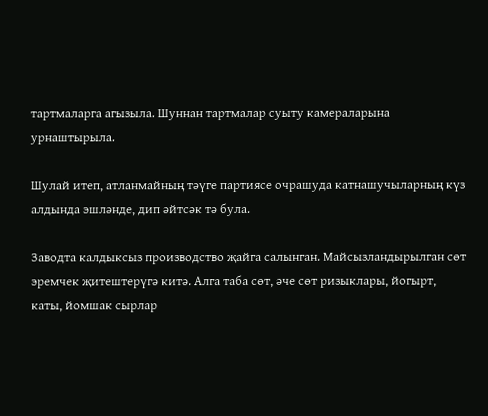тартмаларга агызыла. Шуннан тартмалар суыту камераларына урнаштырыла.

Шулай итеп, атланмайның тәүге партиясе очрашуда катнашучыларның күз алдында эшләнде, дип әйтсәк тә була.

Заводта калдыксыз производство җайга салынган. Майсызландырылган сөт эремчек җитештерүгә китә. Алга таба сөт, әче сөт ризыклары, йогырт, каты, йомшак сырлар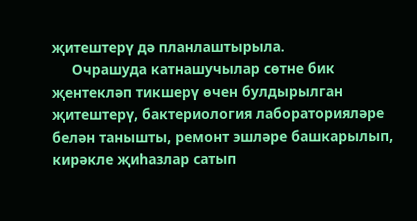җитештерү дә планлаштырыла.
     Очрашуда катнашучылар сөтне бик җентекләп тикшерү өчен булдырылган җитештерү, бактериология лабораторияләре белән танышты, ремонт эшләре башкарылып, кирәкле җиһазлар сатып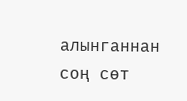алынганнан соң сөт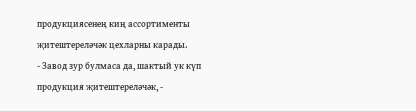продукциясенең киң ассортименты җитештереләчәк цехларны карады.
- Завод зур булмаса да, шактый ук күп продукция җитештереләчәк, -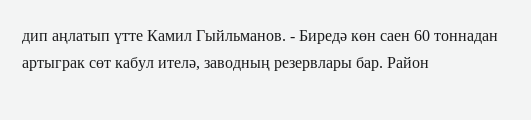дип аңлатып үтте Камил Гыйльманов. - Биредә көн саен 60 тоннадан артыграк сөт кабул ителә, заводның резервлары бар. Район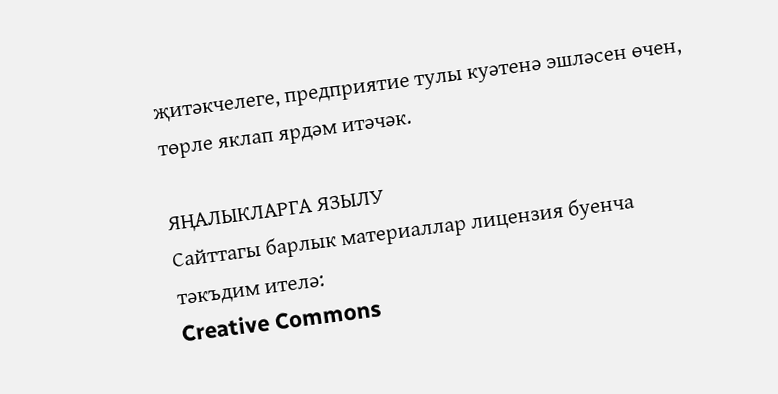җитәкчелеге, предприятие тулы куәтенә эшләсен өчен, төрле яклап ярдәм итәчәк.

ЯҢАЛЫКЛАРГА ЯЗЫЛУ
Сайттагы барлык материаллар лицензия буенча тәкъдим ителә:
Creative Commons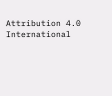Attribution 4.0 International